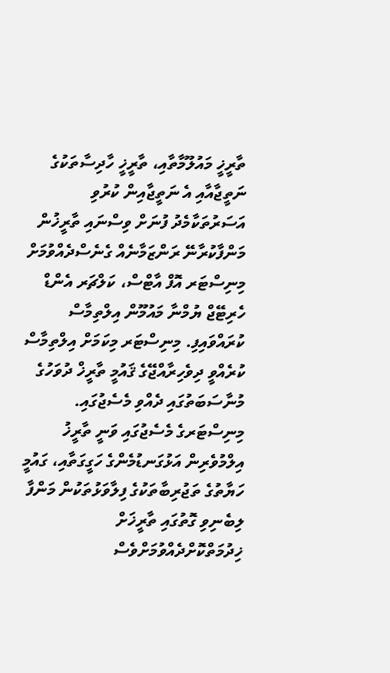ތާރީޚީ މައުލޫމާތާއި، ތާރީޚީ ހާދިސާތަކުގެ ނަތީޖާއާއި އެ ނަތީޖާއިން ކުރުވި އަސަރުތަކާމެދު ފުނަށް ވިސްނައި ތާރީޚުން މަންފާކުރާނޭ ރަންޒަމާނެއް ގެނެސްދެއްވުމަށް މިނިސްޓަރ އޮފް އާޓްސް، ކަލްޗަރ އެންޑް ހެރިޓޭޖް ޔުމްނާ މައުމޫން އިލްތިމާސް ކުރައްވައިފި. މިނިސްޓަރ މިކަމަށް އިލްތިމާސް ކުރެއްވީ ދިވެހިރާއްޖޭގެ ޤައުމީ ތާރީޚް ދުވަހުގެ މުނާސަބަތުގައި ދެއްވި މެސެޖުގައި.
މިނިސްޓަރގެ މެސެޖުގައި ވަނީ ތާރީޚު އިލްމުވެރިން އަޅުގަނޑުމެންގެ ހަގީގަތާއި، ގައުމީ ހަޔާތުގެ ތަޖުރިބާތަކުގެ ފިލާވަޅުތަކުން މަންފާ ލިބެނިވި ގޮތުގައި ތާރީޚަށް ޚިދުމަތްކޮށްދެއްވުމަށްވެސް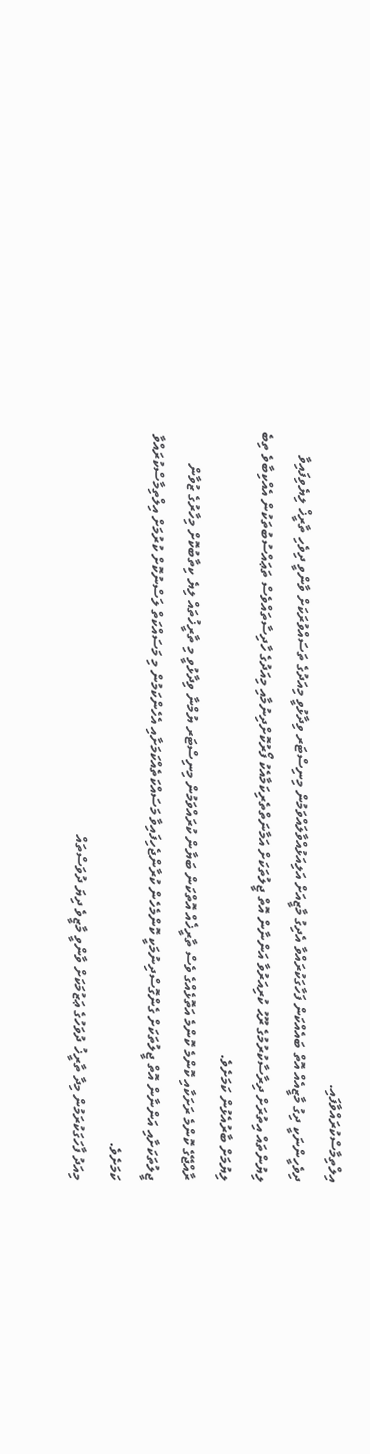އިލްތިމާސްކުރައްވާފައި.
ދިވެހީންނަކީ ދިގު މާޒީއެއް އޮތް ބައެއްކަން ފަހާގަކުރައްވާ އެދިގު މާޒީއަށް އަލިއަޅުއްވާލައްވަމުން މިނިސްޓަރ ވިދާޅުވީ މިއަދުގެ ތަސައްވުރަކަށް ވާންވީ ދިވެހި ތާރީޚް ލިޔެވިފައިވާ ލިޔުންތައް އިތުރަށް ދިރާސާކުރުމުގެ ރޫޙު ކުރިއަރުވާ އަންނާން އޮތް ޖީލުތަކަށް އަމާނަތްތެރިކަމާއެކު ފޯރުކޮށްދިނުމާއި މިއަދުގެ ހާދިސާތައްވެސް ތަޢައްސުބުތަކުން އެއްކިބާވެ ތިބެ ލިޔުމަށް ބާރުއެޅުން ކަމަށެވެ.
ރާއްޖޭގެ ކޮންމެ ރަށަކާއި ކޮންމެ ކޮންމެ އަތޮޅެއްގެ ވެސް ތާރީޚެއް އޮތްކަން ބަޔާން ކުރައްވަމުން މިނިސްޓަރ ޔުމްނާ ވިދާޅުވީ މި ތާރީޚުތައް ލިޔެ ކިތާބުކޮށް މިހާރުގެ ޒުވާން ޖީލުތަކަށާއި އަންނާން އޮތް ޖީލުތަކަށް ގެންގޮސްދިނުމަކީ ކޮންމެހެން ކުރާންޖެހިފައިވާ މަސައްކަތެއްކަމަށާއި އެހެންކަމުން މި މަސައްކަތް ލަސްނުކޮށް ކުރުމަށް އިލްތިމާސްކުރައްވާ ކަމަށެވެ.
މިއަދު ފާހަގަކުރަމުން މިދާ ތާރީޚު ދުވަހުގެ ޢަޒުމަކަށް ވާންވީ މާޒީވެ ދިޔަ ދުވަސްތައް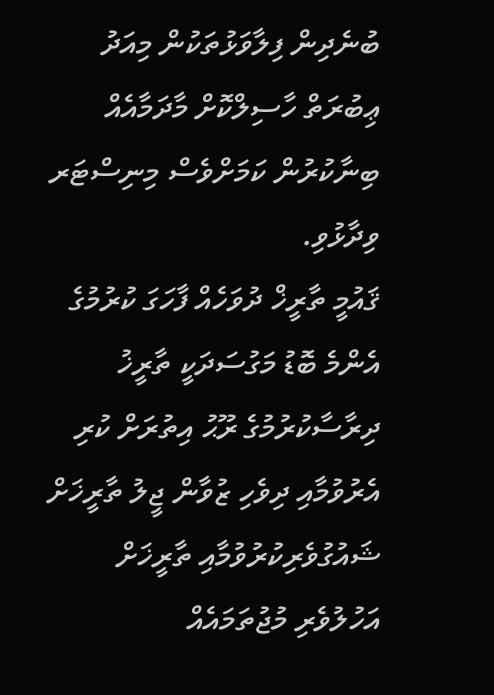ބުނެދިން ފިލާވަޅުތަކުން މިއަދު ޢިބުރަތް ހާސިލްކޮށް މާދަމާއެއް ބިނާކުރުން ކަމަށްވެސް މިނިސްޓަރ ވިދާޅުވި.
ޤައުމީ ތާރީޚް ދުވަހެއް ފާހަގަ ކުރުމުގެ އެންމެ ބޮޑު މަގުސަދަކީ ތާރީޚު ދިރާސާކުރުމުގެ ރޫޙު އިތުރަށް ކުރި އެރުވުމާއި ދިވެހި ޒުވާން ޖީލު ތާރީޚަށް ޝައުގުވެރިކުރުވުމާއި ތާރީޚަށް އަހުލުވެރި މުޖުތަމައެއް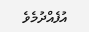އުފެއްދުމެވެ